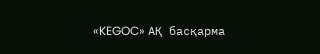«KEGOC» АҚ басқарма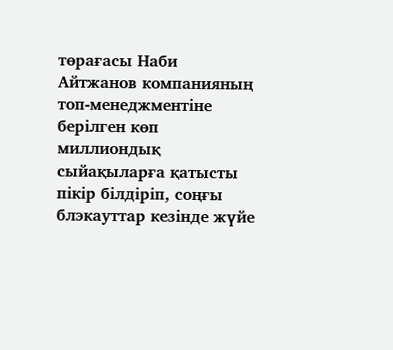төрағасы Наби Айтжанов компанияның топ-менеджментіне берілген көп миллиондық сыйақыларға қатысты пікір білдіріп, соңғы блэкауттар кезінде жүйе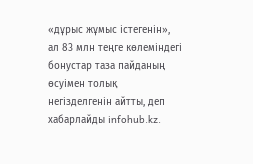«дұрыс жұмыс істегенін», ал 83 млн теңге көлеміндегі бонустар таза пайданың өсуімен толық негізделгенін айтты, деп хабарлайды infohub.kz.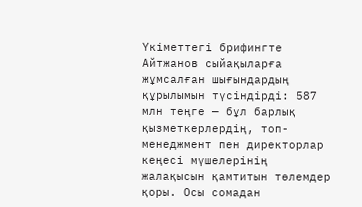Үкіметтегі брифингте Айтжанов сыйақыларға жұмсалған шығындардың құрылымын түсіндірді: 587 млн теңге — бұл барлық қызметкерлердің, топ-менеджмент пен директорлар кеңесі мүшелерінің жалақысын қамтитын төлемдер қоры. Осы сомадан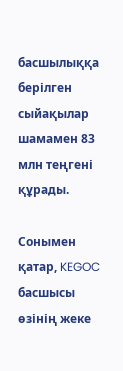басшылыққа берілген сыйақылар шамамен 83 млн теңгені құрады.

Сонымен қатар, KEGOC басшысы өзінің жеке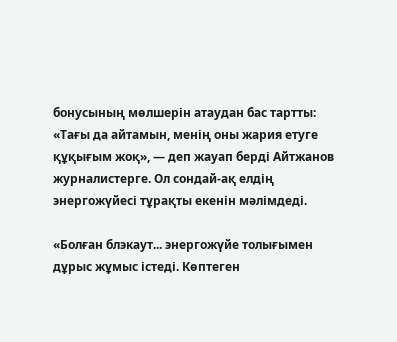бонусының мөлшерін атаудан бас тартты: «Тағы да айтамын, менің оны жария етуге құқығым жоқ», — деп жауап берді Айтжанов журналистерге. Ол сондай-ақ елдің энергожүйесі тұрақты екенін мәлімдеді.

«Болған блэкаут... энергожүйе толығымен дұрыс жұмыс істеді. Көптеген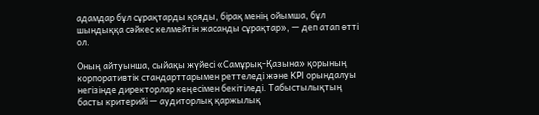адамдар бұл сұрақтарды қояды, бірақ менің ойымша, бұл шындыққа сәйкес келмейтін жасанды сұрақтар», — деп атап өтті ол.

Оның айтуынша, сыйақы жүйесі «Самұрық-Қазына» қорының корпоративтік стандарттарымен реттеледі және KPI орындалуы негізінде директорлар кеңесімен бекітіледі. Табыстылықтың басты критерийі — аудиторлық қаржылық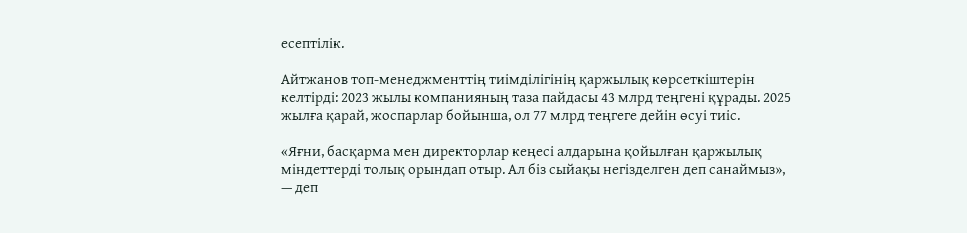есептілік.

Айтжанов топ-менеджменттің тиімділігінің қаржылық көрсеткіштерін келтірді: 2023 жылы компанияның таза пайдасы 43 млрд теңгені құрады. 2025 жылға қарай, жоспарлар бойынша, ол 77 млрд теңгеге дейін өсуі тиіс.

«Яғни, басқарма мен директорлар кеңесі алдарына қойылған қаржылық міндеттерді толық орындап отыр. Ал біз сыйақы негізделген деп санаймыз», — деп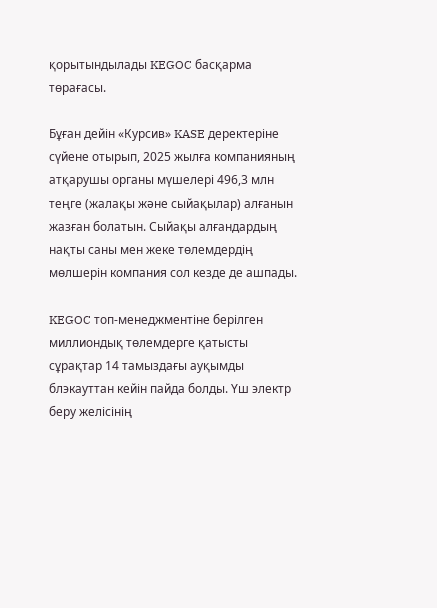қорытындылады KEGOC басқарма төрағасы.

Бұған дейін «Курсив» KASE деректеріне сүйене отырып, 2025 жылға компанияның атқарушы органы мүшелері 496,3 млн теңге (жалақы және сыйақылар) алғанын жазған болатын. Сыйақы алғандардың нақты саны мен жеке төлемдердің мөлшерін компания сол кезде де ашпады.

KEGOC топ-менеджментіне берілген миллиондық төлемдерге қатысты сұрақтар 14 тамыздағы ауқымды блэкауттан кейін пайда болды. Үш электр беру желісінің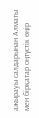ажырауы салдарынан Алматы мен бірқатар оңтүстік өңір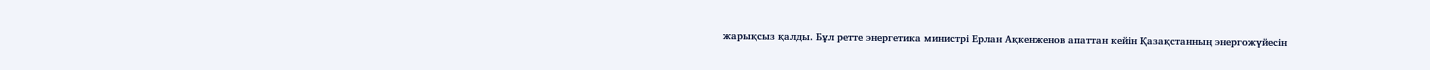жарықсыз қалды. Бұл ретте энергетика министрі Ерлан Ақкенженов апаттан кейін Қазақстанның энергожүйесін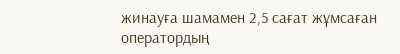жинауға шамамен 2,5 сағат жұмсаған оператордың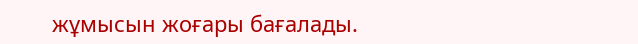жұмысын жоғары бағалады.